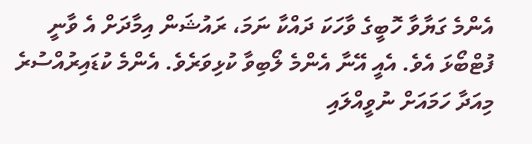އެންމެ ގަޔާވާ ހޮބީގެ ވާހަކަ ދައްކާ ނަމަ، ރައުޝަން އިމާދަށް އެ ވާނީ ފުޓްބޯޅަ އެވެ. އެއީ އޭނާ އެންމެ ލޯބިވާ ކުޅިވަރެވެ. އެންމެ ކުޑައިރުއްސުރެ މިއަދާ ހަމައަށް ނުވީއްލައި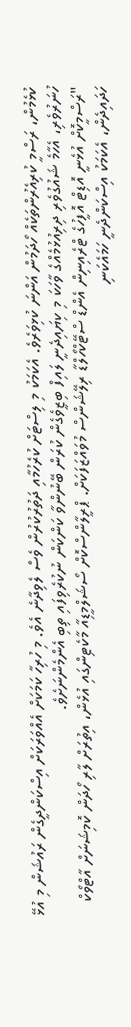ކުޅެމުން، ރަސްމީ ކުރިއެރުންތަކެއް ހޯދަމުން އަންނަ ކުޅިވަރެވެ. އެކަމަކު މި ލިސްޓަށް ކުރެހުމާއި ދަތުރުކުރުން ވެސް ލެވިދާނެ އެވެ. މި ހުރިހާ ކަމަކަށް އެއްވަރަކަށް އިސްކަންދީގެން ރައުޝަން މި އުޅޭ ހުނަރުވެރި، އެހާމެ ޝައުގުވެރި ދިރިއުޅުމެއްގެ ވާހަކަ މި ކިޔައިދެނީ ލައިފް ބިޒީވެގެން ކުރަން ބޭނުންވާ ކަންކަން ނުކުރެވިފައި ތިބި އެންމެންނަށެވެ.
"ރަސްމީކޮށް އުޅެނީ އޮޑިޓް އޮފީހުގެ ޓްރެއިނިން އެންޑް ސްޓޭކްހޯލްޑާ ރިލޭޝަންސް މުވައްޒަފަކަށް. ޕްރީލާންސްކޮށް ސޯޝަލްމީޑިއާ މާކެޓިންގައި އުޅެން، އިތުރަށް ލާރި ހޯދަން ކޮމިޝަނަށް އާޓްވޯކް ހަދައިދެން، އެކަމަކު އިސްކަންދެނީ ހަމައެކަނި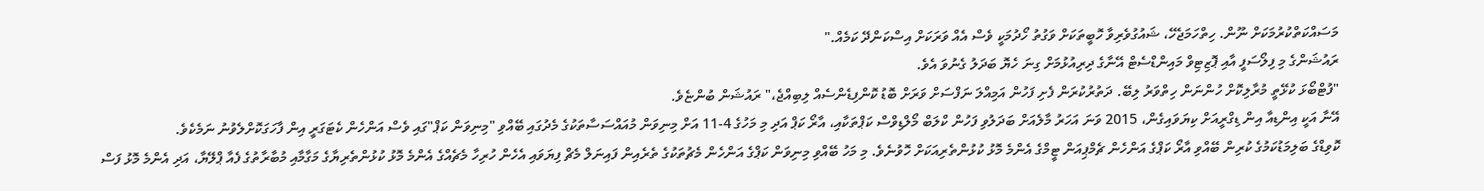މަސައްކަތްކުރުމަކަށް ނޫން. ހިތްހަމަޖެހޭ، ޝައުގުވެރިވާ ހޮބީތަކަށް ވަގުތު ހޯދުމަކީ ވެސް އެއް ވަރަކަށް އިސްކަންދޭ ކަމެއް."
ރައުޝަންގެ މި ފިލޯސަފީ އާއި ޕޮޒިޓިވް މައިންޑްސެޓް އޭނާގެ ދިރިއުޅުމަށް ގިނަ ހެޔޮ ބަދަލު ގެނުވަ އެވެ.
"ފުޓްބޯޅަ ކުޅޭތީ މުރާލިކޮށް ހުންނަން ހިތްވަރު ލިބޭ. ދަތުރުކުރަން ފެށި ފަހުން އަމިއްލަ ނަފްސަށް ވަރަށް ބޮޑު ކޮންފިޑެންސެއް ލިބިއްޖެ،" ރައުޝަން ބުންޏެވެ.
އޭނާ އަކީ އިންޑިއާ އިން ޑިގްރީއަށް ކިޔަވައިގެން، 2015 ވަނަ އަހަރު މާލެއަށް ބަދަލުވި ފަހުން ކްލަބް މޯލްޑިވްސް ކަޕްތަކާއި، އާރޯ ކަޕް އަދި މި މަހުގެ 4-11 އަށް މިނިވަން މުއައްސަސާތަކުގެ މެދުގައި ބޭއްވި "މިނިވަން ކަޕް"ގައި ވެސް އަންހެން ކެޓަގަރީ އިން ފާހަގަކޮށްލެވުނު ނަމެކެވެ.
ކޮވިޑްގެ ބަލިމަޑުކަމުގެ ކުރިން ބޭއްވި އާރޯ ކަޕްގެ އަންހެން ޗެމްޕިއަން ޓީމްގެ އެންމެ މޮޅު ކުޅުންތެރިއަކަށް ހޮވުނެވެ. މި މަހު ބޭއްވި މިނިވަން ކަޕްގެ އަންހެން މެޗުތަކުގެ ތެރެއިން ފައިނަލް މެޗް ފިޔަވައި އެހެން ހުރިހާ މެޗެއްގެ އެންމެ މޮޅު ކުޅުންތެރިޔާގެ މަގާމާއި މުބާރާތުގެ ފެއާ ޕްލޭޔާ، އަދި އެންމެ މޮޅު ފަސް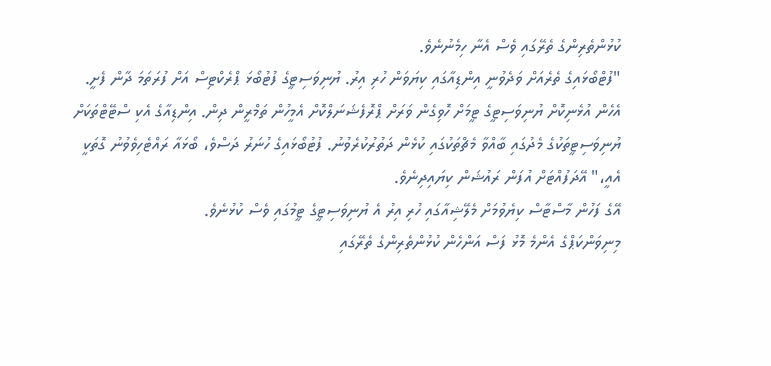ކުޅުންތެރިންގެ ތެރޭގައި ވެސް އެނާ ހިމެނުނެވެ.
"ފުޓްބޯޅައިގެ ތެރެއަށް ވަދެވުނީ އިންޑިއާގައި ކިޔަވަން ހުރި އިރު. ޔުނިވަސިޓީގެ ފުޓުބޯޅަ ޕްރެކްޓިސް އަށް ފުރަތަމަ ދާން ފެށީ. އެހެން އުޅެނިކޮށް ޔުނިވަސިޓީގެ ޓީމަށް ހޮވިގެން ވަރަށް ޕްރޮފެޝަނަލްކޮށް އެމީހުން ތަމްރީން ދިން. އިންޑިއާގެ އެކި ސްޓޭޓްތަކަށް ޔުނިވަސިޓީތަކުގެ މެދުގައި ބާއްވާ މެޗްތަކުގައި ކުޅެން ދަތުރުކުރެވުނު. ފުޓުބޯޅައިގެ ހުނަރު ދަސްވެ، ބޯޅައާ ރައްޓެހިވެވުނު ގޮތަކީ އެއީ،" އޭދަފުއްޓަށް އުފަން ރައުޝަން ކިޔައިދިނެވެ.
އޭގެ ފަހުން މާސްޓާސް ކިޔެވުމަށް މެލޭޝިއާގައި ހުރި އިރު އެ ޔުނިވަސިޓީގެ ޓީމުގައި ވެސް ކުޅުނެވެ.
މިނިވަންކަޕްގެ އެންމެ މޮޅު ފަސް އަންހެން ކުޅުންތެރިންގެ ތެރޭގައި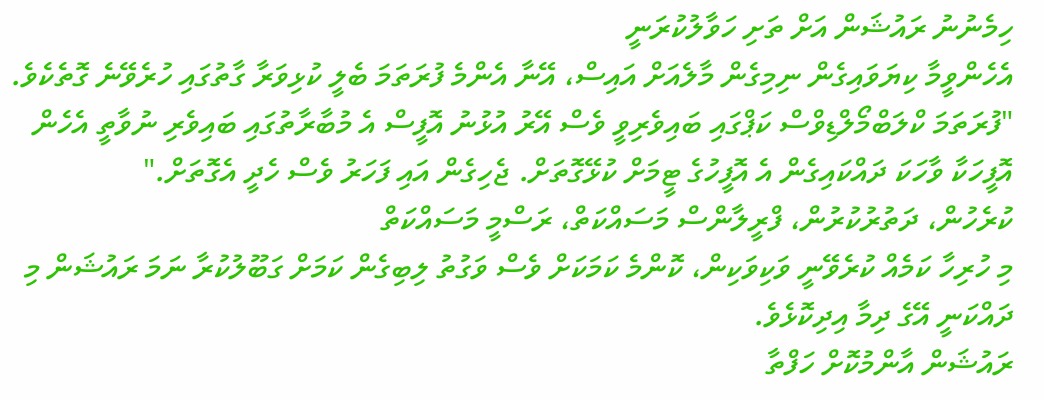ހިމެނުނު ރައުޝަން އަށް ތަށި ހަވާލުކުރަނީ
އެހެންވީމާ ކިޔަވައިގެން ނިމިގެން މާލެއަށް އައިސް، އޭނާ އެންމެ ފުރަތަމަ ބެލީ ކުޅިވަރާ ގާތުގައި ހުރެވޭނެ ގޮތެކެވެ.
"ފުރަތަމަ ކްލަބްމޯލްޑިވްސް ކަޕްގައި ބައިވެރިވީ ވެސް އޭރު އުޅުނު އޮފީސް އެ މުބާރާތުގައި ބައިވެރި ނުވާތީ އެހެން އޮފީހަކާ ވާހަކަ ދައްކައިގެން އެ އޮފީހުގެ ޓީމަށް ކުޅޭގޮތަށް. ޖެހިގެން އައި ފަހަރު ވެސް ހެދީ އެގޮތަށް."
ކުރެހުން، ދަތުރުކުރުން، ފްރީލާންސް މަސައްކަތް، ރަސްމީ މަސައްކަތް
މި ހުރިހާ ކަމެއް ކުރެވޭނީ ވަކިވަކިން، ކޮންމެ ކަމަކަށް ވެސް ވަގުތު ލިބިގެން ކަމަށް ގަބޫލުކުރާ ނަމަ ރައުޝަން މި ދައްކަނީ އޭގެ ދިމާ އިދިކޮޅެވެ.
ރައުޝަން އާންމުކޮށް ހަފްތާ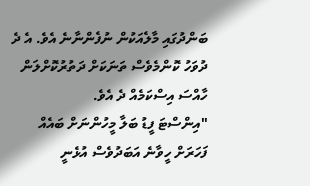ބަންދުގައި މާލެއަކުން ނުފެންނާނެ އެވެ. އެ ދެ ދުވަހު ކޮންމެވެސް ތަނަކަށް ދަތުރުކޮށްލަން ހާއްސަ އިސްކަމެއް ދެ އެވެ.
"އިންސްޓަ ފީޑު ބަލާ މީހުންނަށް ބައެއް ފަހަރަށް ހީވާނެ އަބަދުވެސް އުޅެނީ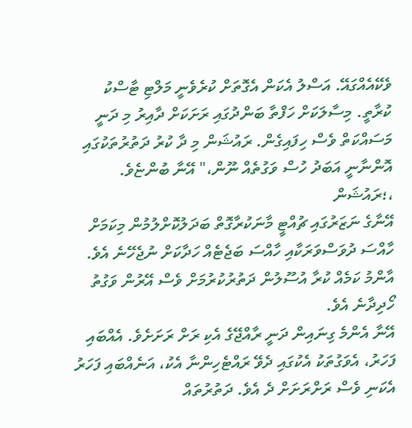ވެކޭއެއްގައޭ. އަސްލު އެކަން އެގޮތަށް ކުރެވެނީ މަލްޓި ޓާސްކު ކުރާތީ. މިސާލަކަށް ހަފްތާ ބަންދުގައި ރަށަކަށް ދާއިރު މި ދަނީ މަސައްކަތް ވެސް ހިފައިގެން. ރައުޝަން މި ދާ ކުރު ދަތުރުތަކުގައި އޮންނާނީ އަބަދު ހުސް ވަގުތެއް ނޫން،" އޭނާ ބުންޏެވެ.
،؛ރައުޝަން
އޭނާގެ ނަޒަރުގައި ޗުއްޓީ މާނަކުރާގޮތް ބަދަލުކޮށްލުމުން މިކަމަށް ހާއްސަ ދުވަސްވަރަކާއި ހާއްސަ ބަޖެޓެއް ހަދާކަށް ނުޖެހޭނެ އެވެ. އާންމު ކަމެއް ކުރާ އުސޫލުން ދަތުރުކުރުމަށް ވެސް އޭރުން ވަގުތު ހޯދިދާނެ އެވެ.
އޭނާ އެންމެ ގިނައިން ދަނީ ރާއްޖޭގެ އެކި ރަށް ރަށަށެވެ. އެއްބައި ފަހަރު، އެވަގުތަކު އެކުގައި ދެވޭ ރައްޓެހިންނާ އެކު، އަނެއްބައި ފަހަރު އެކަނި ވެސް ރަށްރަށަށް ދެ އެވެ. ދަތުރުތައް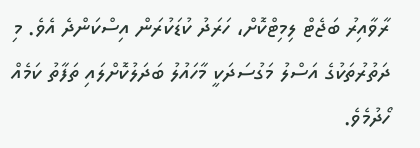ރާވާއިރު ބަޖެޓް ލިމިޓްކޮށް، ހަރަދު ކުޑަކުރަން އިސްކަންދެ އެވެ. މި ދަތުރުތަކުގެ އަސްލު މަގުސަދަކީ މާހައުލު ބަދަލުކޮށްލައި ތަފާތު ކަމެއް ހޯދުމެވެ.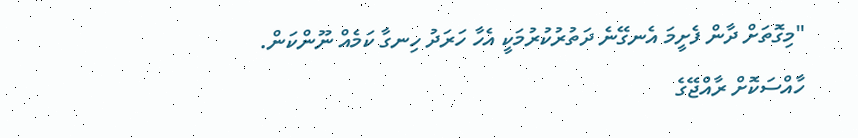"މިގޮތަށް ދާން ފެށީމަ އެނގޭނެ ދަތުރުކުރުމަކީ އެހާ ހަރަދު ހިނގާ ކަމެއް ނޫންކަން. ހާއްސަކޮށް ރާއްޖޭގެ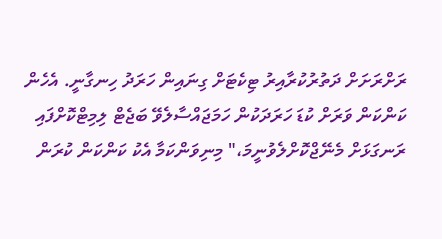ރަށްރަށަށް ދަތުރުކުރާއިރު ޓިކެޓަށް ގިނައިން ހަރަދު ހިނގާނީ. އެހެން ކަންކަން ވަރަށް ކުޑަ ހަރަދަކުން ހަމަޖައްސާލެވޭ ބަޖެޓް ލިމިޓްކޮށްފައި ރަނގަޅަށް މެނޭޖްކޮށްލެވުނީމަ،" މިނިވަންކަމާ އެކު ކަންކަން ކުރަން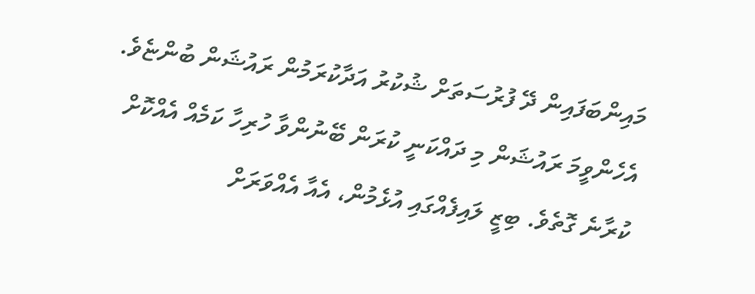މައިންބަފައިން ދޭ ފުރުސަތަށް ޝުކުރު އަދާކުރަމުން ރައުޝަން ބުންޏެވެ.
އެހެންވީމަ ރައުޝަން މި ދައްކަނީ ކުރަން ބޭނުންވާ ހުރިހާ ކަމެއް އެއްކޮށް ކުރާނެ ގޮތެވެ. ބިޒީ ލައިފެއްގައި އުޅެމުން، އެއާ އެއްވަރަށް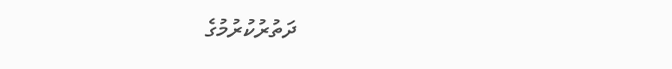ދަތުރުކުރުމުގެ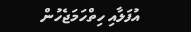އުފަލާއި ހިތްހަމަޖެހުން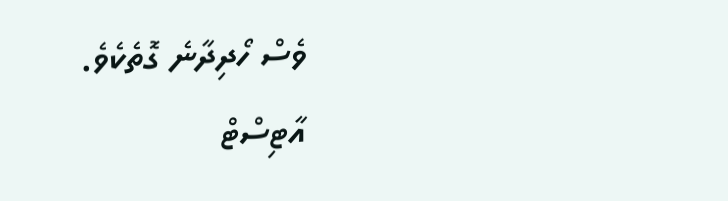ވެސް ހޯދިދާނެ ގޮތެކެވެ.
އާޓިސްޓް